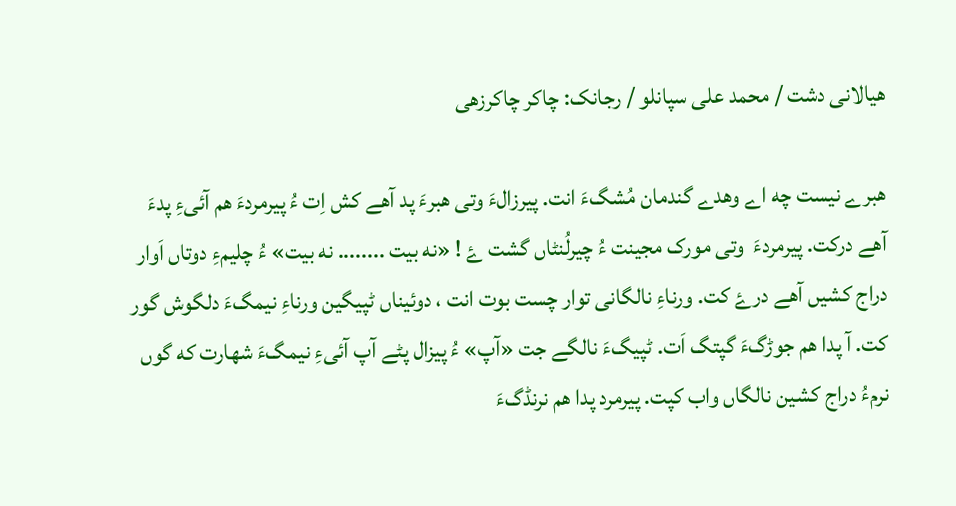هیالانی دشت / محمد علی سپانلو / رجانک: چاکر چاکرزهی

هبرے نیست چه اے وهدے گندمان مُشگءَ انت. پیرزالءَ وتی هبرءَ پد آهے کش اِت ءُ پیرمردءَ هم آئیءِ پدءَ آهے درکت. پیرمردءَ  وتی مورک مجینت ءُ چیرلُنٹاں گشت ۓ ! «نه بیت ........ نه بیت» ءُ چلیمءِ دوتاں اَوار دراج کشیں آهے درۓ کت. ورناءِ نالگانی توار چست بوت انت ، دوئیناں ٹپیگین ورناءِ نیمگءَ دلگوش گور کت. آ پدا هم جوڑگءَ گپتگ اَت. ٹپیگءَ نالگے جت «آپ» ءُ پیزال پٹے آپ آئیءِ نیمگءَ شهارت که گوں نرمءُ دراج کشین نالگاں واب کپت. پیرمرد پدا هم نرنڈگءَ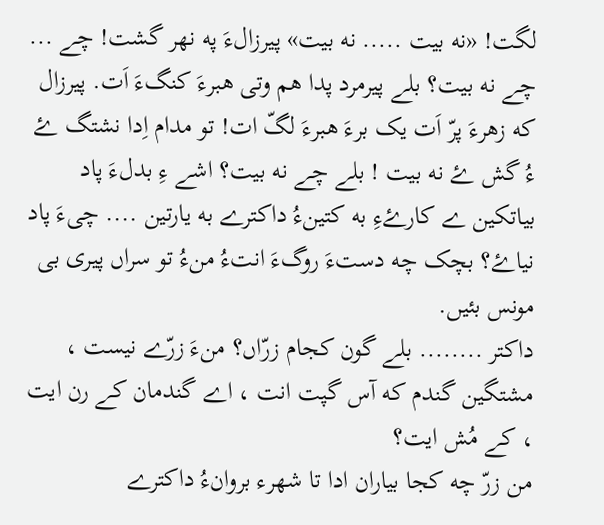لگت! «نه بیت ..... نه بیت» پیرزالءَ په نهر گشت! چے ... چے نه بیت؟ بلے پیرمرد پدا هم وتی هبرءَ کنگءَ اَت. پیرزال که زهرءَ پرّ اَت یک برءَ هبرءَ لگّ ات! تو مدام اِدا نشتگ ۓ ءُ گش ۓ نه بیت ! بلے چے نه بیت؟ اشے ءِ بدلءَ پاد بیاتکین ے کارۓءِ به کتینءُ داکترے به یارتین .... چیءَ پاد نیاۓ؟ بچک چه دستءَ روگءَ انتءُ منءُ تو سراں پیری بی مونس بئیں.
داکتر ........ بلے گون کجام زرّاں؟ منءَ زرّے نیست ، مشتگین گندم که آس گپت انت ، اے گندمان کے رن ایت ، کے مُش ایت؟
من زرّ چه کجا بیاران ادا تا شهرء بروانءُ داکترے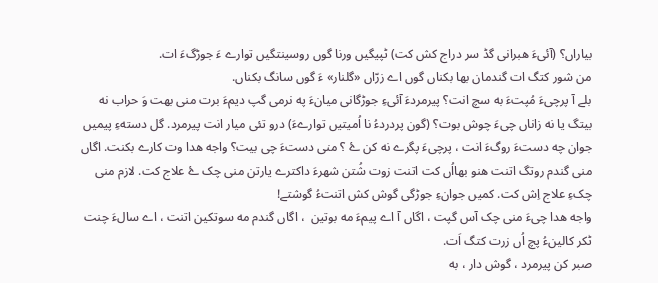بیاراں؟ (آئیءَ هبرانی گڈ سر دراج کش کت) ٹپیگیں ورنا گوں روسینتگیں توارے ءَ جوڑگءَ ات.
من شور کتگ ات گندمان بها بکناں گوں اے زرّاں «گلنار» ءَ گوں سانگ بکناں.
بلے آ پرچیءَ مُپتءَ به سچ انت؟ پیرمردءَ آئیءِ جوڑگانی میانءَ په نرمی گپ دیمءَ برت منی بهت وَ حراب نه بیتگ یا نه زاناں چیءَ چوش بوت؟ (گون پردردءُ نا اُمیتیں توارےءَ) درو تئی میار انت پیرمرد. گل دستهءِ پیمیں جوان چه دستءَ روگءَ انت ، پرچیءَ پگرے نه کن ۓ ؟ منی دستءَ چی بیت؟ واجه هدا وت کارے بکنت. اگاں منی گندم روتگ اتنت هنو بهااُں کت اتنت زوت شُتن شهرءَ داکترے یارتن منی چک ۓ علاج کت. لازم منی چکءِ علاج اِش کت. کمیں جوانءِ جوڑگی گوش کش اتنتءُ گوشتے!
واجه هدا چیءَ منی چک آس گپت ، اگاں آ اے پیمءَ مه بوتین  ، اگاں گندم مه سوتکین اتنت ، اے سالءَ چنت ٹکر کالینءُ پچ اُں زرت کتگ اَت.
صبر کن پیرمرد ، گوش دار ، به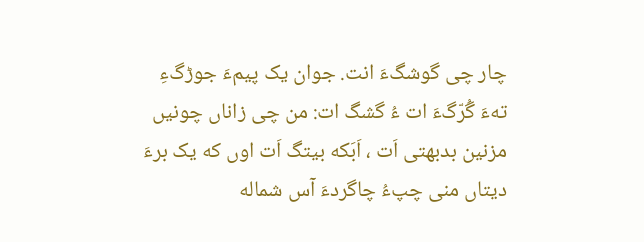چار چی گوشگءَ انت. جوان یک پیمءَ جوڑگءِ تهءَ گُرّگءَ ات ءُ گشگ ات: من چی زاناں چونیں مزنین بدبهتی اَت ، اَبَکه بیتگ اَت اوں که یک برءَ دیتاں منی چپءُ چاگردءَ آس شماله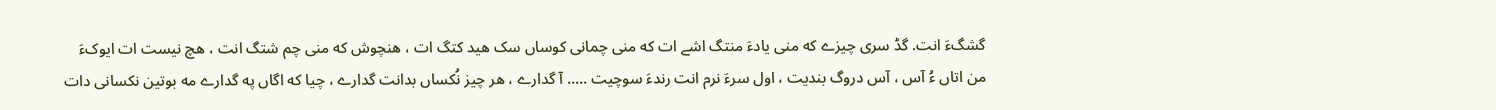گشگءَ انت. گڈ سری چیزے که منی یادءَ منتگ اشے ات که منی چمانی کوساں سک هید کتگ ات ، هنچوش که منی چم شتگ انت ، هچ نیست ات ایوکءَ من اتاں ءُ آس ، آس دروگ بندیت ، اول سرءَ نرم انت رندءَ سوچیت ..... آ گدارے ، هر چیز نُکساں بدانت گدارے ، چیا که اگاں په گدارے مه بوتین نکسانی دات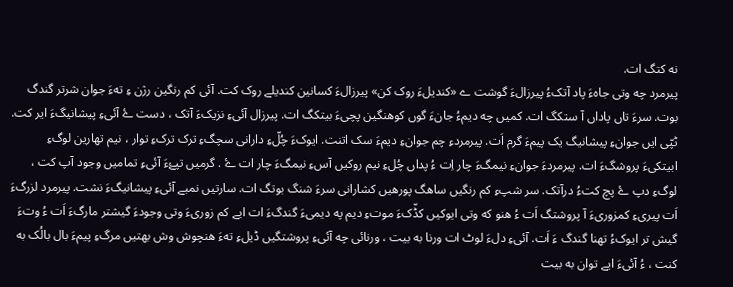نه کتگ ات.
پیرمرد چه وتی جاهءَ پاد آتکءُ پیرزالءَ گوشت ے «کندیلءَ روک کن» پیرزالءَ کسانین کندیلے روک کت. آئی کم رنگین رژن ءِ تهءَ جوان شرتر گندگ بوت. سرءَ تاں پاداں آ ستکگ ات. کمیں چه دیمءُ جانءَ گوں کوهنگین پچیءَ بیتکگ ات. پیرزال آئیءِ نزیکءَ آتک ، دست ۓ آئیءِ پیشانیگءَ ایر کت. ٹپّی ایں جوانءِ پیشانیگ یک پیمءَ گرم اَت. پیرمردءِ چم جوانءِ دیمءَ سک اتنت. ایوکءَ چُلّءِ دارانی سچگءِ ترک ترکءِ توار ، نیم تهارین لوگءِ ابیتکیءَ پروشگءَ ات. پیرمردءَ جوانءِ نیمگءَ چار اِت ءُ پداں چُلءِ نیم روکیں آسءِ نیمگءَ چار ات ۓ . گرمیں تپۓءَ آئیءِ تمامیں وجود آپ کت ، لوگءِ دپ ۓ پچ کتءُ درآتک. سر شپءِ کم رنگیں ساهگ پورهیں کشارانی سرءَ شنگ بوتگ ات. سارتیں نمبے آئیءِ پیشانیگءَ نشت. پیرمرد لزرگءَ اَت پیریءِ کمزوریءَ آ پروشتگ اَت ءُ هنو که وتی ایوکیں کڈّکءَ موتءِ دیم په دیمیءَ گندگءَ ات ایے کم زوریءَ وتی وجودءَ گیشتر مارگءَ اَت ءُ وتءَ گیش تر ایوکءُ تهنا گندگ ءَ اَت. آئیءِ دلءَ لوٹ ات ورنا به بیت ، ورنائی چه آئیءِ پروشتگیں ڈیلءِ تهءَ هنچوش وش بهتیں مرگءِ پیمءَ بال بالُک به کنت ، ءُ آئیءَ ایے توان به بیت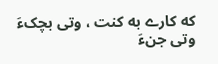که کارے به کنت ، وتی بچکءَ وتی جنءَ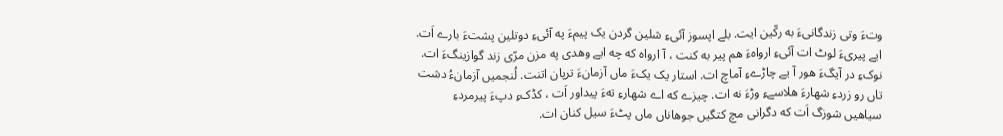وتءَ وتی زندگانیءَ به رکّین ایت. بلے اپسوز آئیءِ شلین گردن یک پیمءَ په آئیءِ دوتلین پشتءَ بارے اَت.
ایے پیریءَ لوٹ ات آئیءِ ارواهءَ هم پیر به کنت ، آ ارواه که چه ایے وهدی په مزن مرّی زند گوازینگءَ ات. نوکءِ در آیگءَ هور آ یے چاڑےءِ آماچ ات. استار یک یکءَ ماں آزمانءَ ترپان اتنت. لُنجمیں آزمانءُ دشت تاں رو زردءِ شهارءَ هلاسےءِ وڑءَ نه ات. چیزے که اے شهارءِ تهءَ پیداور اَت ، کڈکءِ دپءَ پیرمردءِ سیاهیں شوزگ اَت که دگرانی مچ کتگیں جوهاناں ماں پٹءَ سیل کنان ات.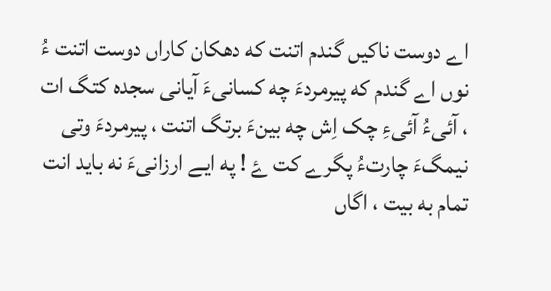اے دوست ناکیں گندم اتنت که دهکان کاراں دوست اتنت ءُ نوں اے گندم که پیرمردءَ چه کسانیءَ آیانی سجده کتگ ات ، آئیءُ آئیءِ چک اِش چه بینءَ برتگ اتنت ، پیرمردءَ وتی نیمگءَ چارتءُ پگرے کت ۓ ! په ایے ارزانیءَ نه باید انت تمام به بیت ، اگاں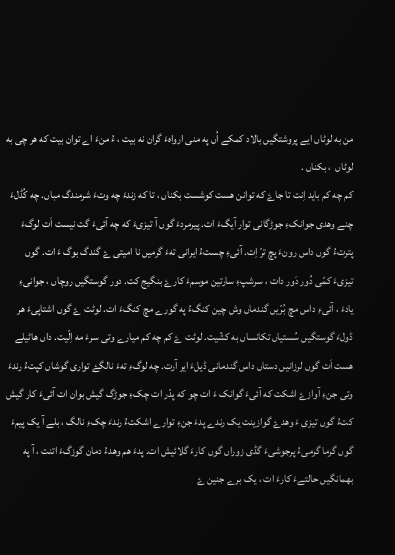من به لوٹاں ایے پروشتگیں بالاد کمکے اُں په منی ارواهءَ گران نه بیت ، ءُ منءَ اے توان بیت که هر چی به لوٹاں  ، بکناں .
کم چه کم باید اِنت تا جاۓ که توانن هست کوشست بکناں ، تا که زندءَ چه وتءَ شرمندگ مباں. چه کُڈلءَ چنے وهدی جوانکءِ جوڑگانی توار آیگءَ ات. پیرمردءَ گوں آ تیزیءَ که چه آئیءَ گت نیست اَت لوگءَ پترتءُ گوں داس رونءَ پچ ترّ اِت. آئیءِ چستءُ ایرانی تهءَ گرمیں نا امیتی ۓ گندگ بوگ ءَ ات. گوں تیزیءَ کمّی دُور دَور دات ، سرشپءِ سارتین موسمءَ کارۓ بنگیج کت. دور گوستگیں روچاں ، جوانیءِ یادءَ ، آئیءِ داس مچ بُرّیں گندماں وش چین کنگءُ په گورے مچ کنگءَ ات. لوٹت ۓ گوں اشتاپیءَ هر ڈولءَ گوستگیں سُستیاں تکانساں به کشّیت. لوٹت ۓ کم چه کم میارے وتی سرءَ مه اِلّیت. داں هاٹیلے هست اَت گوں لرزانیں دستاں داس گندمانی ڈیلءَ ایر آرت. چه لوگءِ تهءَ نالگۓ تواری گوشاں کپتءُ رندءَ وتی جنءِ آوازۓ اشکت که آئیءَ گوانک ءَ ات چو که پدّر ات چکءِ جوڑگ گیش بوان ات آئیءَ کار گیش کتءُ گوں تیزی ءَ وهدۓ گوازینت یک رندے پدءَ جنءِ توارے اشکتءُ رندءَ چکءِ نالگ ، بلے آ یک پیمءَ گوں گرما گرمیءُ پرجوشیءَ گڈی زوراں گوں کارءَ گلائیش ات. پدءَ هم وهدءُ دمان گوزگءَ اتنت ، آ په بهمانگیں حالتےءَ کارءَ ات ، یک برے جنین ۓ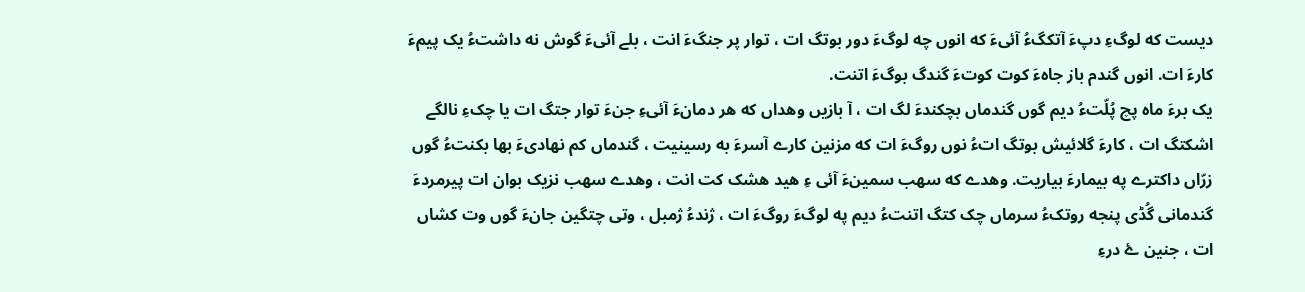دیست که لوگءِ دپءَ آتکگءُ آئیءَ که انوں چه لوگءَ دور بوتگ ات ، توار پر جنگءَ انت ، بلے آئیءَ گوش نه داشتءُ یک پیمءَ کارءَ ات. انوں گندم باز جاهءَ کوت کوتءَ گندگ بوگءَ اتنت.
یک برءَ ماه پچ پُلّتءُ دیم گوں گندماں بچکندءَ لگ ات ، آ بازیں وهداں که هر دمانءَ آئیءِ جنءَ توار جتگ ات یا چکءِ نالگے اشکتگ ات ، کارءَ گلائیش بوتگ اتءُ نوں روگءَ ات که مزنین کارے آسرءَ به رسینیت ، گندماں کم نهادیءَ بها بکنتءُ گوں زرّاں داکترے په بیمارءَ بیاریت. وهدے که سهب سمینءَ آئی ءِ هید هشک کت انت ، وهدے سهب نزیک بوان ات پیرمردءَ گندمانی گُڈی پنجه روتکءُ سرماں چک کتگ اتنتءُ دیم په لوگءَ روگءَ ات ، ژندءُ ژمبل ، وتی چتگین جانءَ گوں وت کشاں ات ، جنین ۓ درءِ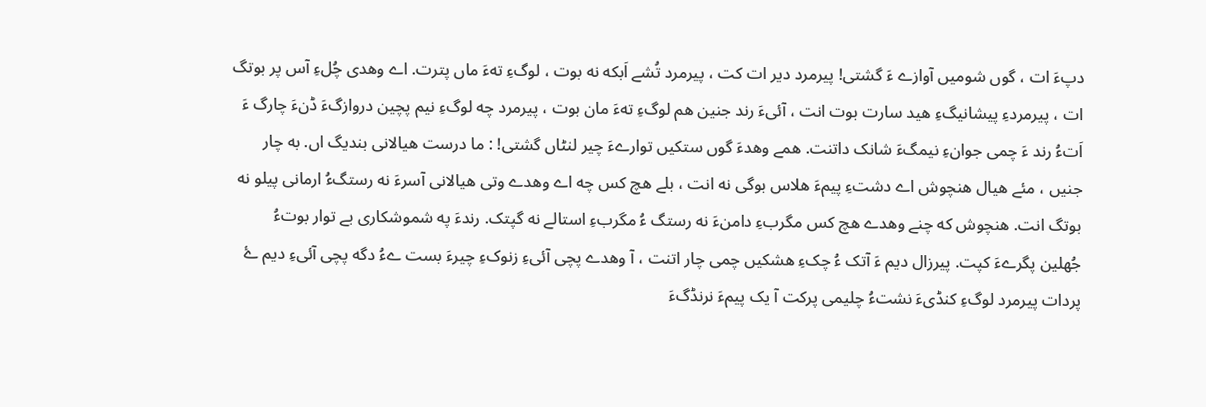دپءَ ات ، گوں شومیں آوازے ءَ گشتی! پیرمرد دیر ات کت ، پیرمرد تُشے اَبکه نه بوت ، لوگءِ تهءَ ماں پترت. اے وهدی چُلءِ آس پر بوتگ ات ، پیرمردءِ پیشانیگءِ هید سارت بوت انت ، آئیءَ رند جنین هم لوگءِ تهءَ مان بوت ، پیرمرد چه لوگءِ نیم پچین دروازگءَ ڈنءَ چارگ ءَ اَتءُ رند ءَ چمی جوانءِ نیمگءَ شانک داتنت. همے وهدءَ گوں ستکیں توارےءَ چیر لنٹاں گشتی! : ما درست هیالانی بندیگ اں. به چار جنیں ، مئے هیال هنچوش اے دشتءِ پیمءَ هلاس بوگی نه انت ، بلے هچ کس چه اے وهدے وتی هیالانی آسرءَ نه رستگءُ ارمانی پیلو نه بوتگ انت. هنچوش که چنے وهدے هچ کس مگربءِ دامنءَ نه رستگ ءُ مگربءِ استالے نه گپتک. رندءَ په شموشکاری بے توار بوتءُ جُهلین پگرےءَ کپت. پیرزال دیم ءَ آتک ءُ چکءِ هشکیں چمی چار اتنت ، آ وهدے پچی آئیءِ زنوکءِ چیرءَ بست ےءُ دگه پچی آئیءِ دیم ۓ پردات پیرمرد لوگءِ کنڈیءَ نشتءُ چلیمی پرکت آ یک پیمءَ نرنڈگءَ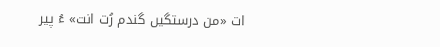ات «من درستگیں گندم رُت انت» ءُ پیر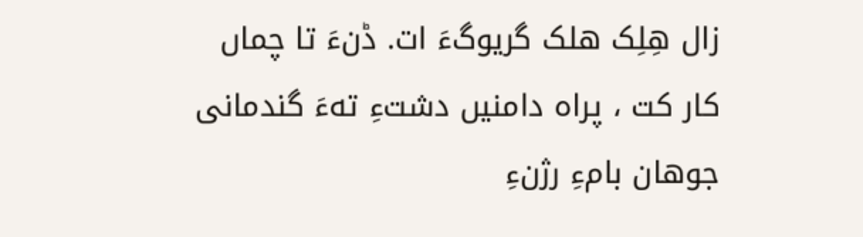زال هِلِک هلک گریوگءَ ات. ڈنءَ تا چماں کار کت ، پراه دامنیں دشتءِ تهءَ گندمانی جوهان بامءِ رژنءِ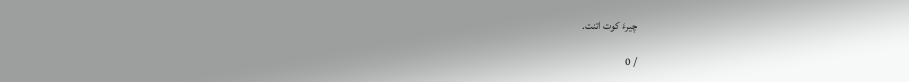چیرءَ کوت اتنت.

/ 0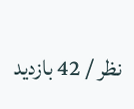نظر / 42 بازدید